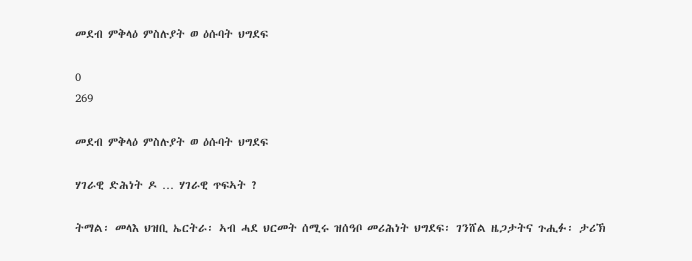መደብ ምቅላዕ ምስሉያት ወ ዕሱባት ህግደፍ

0
269

መደብ ምቅላዕ ምስሉያት ወ ዕሱባት ህግደፍ

ሃገራዊ ድሕነት ዶ … ሃገራዊ ጥፍኣት ?

ትማል፡ መላእ ህዝቢ ኤርትራ፡ ኣብ ሓደ ህርመት ሰሚሩ ዝሰዓቦ መሪሕነት ህግደፍ፡ ገንሸል ዜጋታትና ጉሒፉ፡ ታሪኽ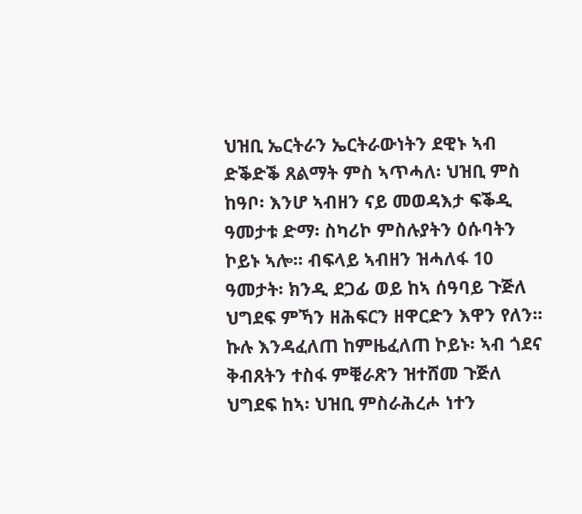ህዝቢ ኤርትራን ኤርትራውነትን ደዊኑ ኣብ ድቕድቕ ጸልማት ምስ ኣጥሓለ፡ ህዝቢ ምስ ከዓቦ፡ እንሆ ኣብዘን ናይ መወዳእታ ፍቕዲ ዓመታቱ ድማ፡ ስካሪኮ ምስሉያትን ዕሱባትን ኮይኑ ኣሎ፡፡ ብፍላይ ኣብዘን ዝሓለፋ 10 ዓመታት፡ ክንዲ ደጋፊ ወይ ከኣ ሰዓባይ ጉጅለ ህግደፍ ምኻን ዘሕፍርን ዘዋርድን እዋን የለን፡፡ ኩሉ እንዳፈለጠ ከምዜፈለጠ ኮይኑ፡ ኣብ ጎደና ቅብጸትን ተስፋ ምቑራጽን ዝተሸመ ጉጅለ ህግደፍ ከኣ፡ ህዝቢ ምስራሕረሖ ነተን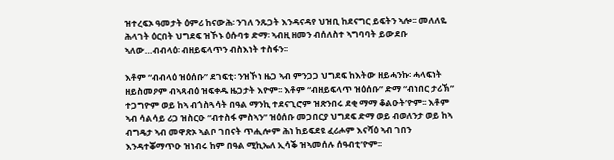ዝተረፍኦ ዓመታት ዕምሪ ከናውሕ፡ ንገለ ንጹጋት እንዳናዳየ ህዝቢ ከደናግር ይፍትን ኣሎ፡፡ መለለዬ ሕላገት ዕርበት ህግደፍ ዝኾኑ ዕሱባቱ ድማ፡ ኣብዚ ዘመን ብሰለስተ ኣግባባት ይውደቡ ኣለው…ብብላዕ፡ ብዘይፍላጥን ብስእነት ተስፋን፡፡

እቶም “ብብላዕ ዝዕሰቡ” ደገፍቲ፡ ንዝኾነ ዜጋ ኣብ ምንጋጋ ህግደፍ ከእትው ዘይሓንኩ፡ ሓላፍነት ዘይስመዖም ብኣጻብዕ ዝፍቀዱ ዜጋታት እዮም፡፡ እቶም “ብዘይፍላጥ ዝዕሰቡ” ድማ “ብነበር ታሪኽ” ተጋግዮም ወይ ከኣ ብጎስጓሳት በዓል ማንኪ ተደናጊሮም ዝጽንበሩ ደቂ ማማ ቆልዑት’ዮም፡፡ እቶም ኣብ ሳልሳይ ሪጋ ዝስርዑ “ብተስፋ ምስኣን” ዝዕሰቡ መጋበርያ ህግደፍ ድማ ወይ ብወለንታ ወይ ከኣ ብግዴታ ኣብ መዋጽኦ ኣልቦ ገበናት ጥሒሎም ሕነ ከይፍደዩ ፈሪሖም እናሻዕ ኣብ ገበን እንዳተቖማጥዑ ዝነብሩ ከም በዓል ሚኪኤለ ኢሳቕ ዝኣመሰሉ ሰዓብቲ’ዮም፡፡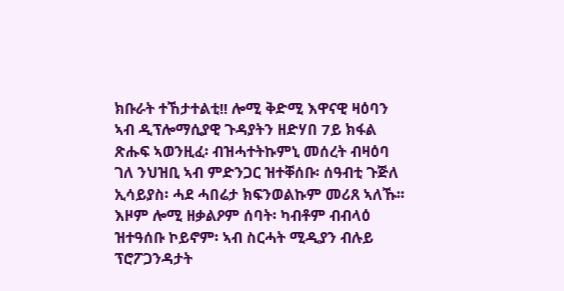ክቡራት ተኸታተልቲ!! ሎሚ ቅድሚ እዋናዊ ዛዕባን ኣብ ዲፕሎማሲያዊ ጉዳያትን ዘድሃበ 7ይ ክፋል ጽሑፍ ኣወንዚፈ፡ ብዝሓተትኩምኒ መሰረት ብዛዕባ ገለ ንህዝቢ ኣብ ምድንጋር ዝተቐሰቡ፡ ሰዓብቲ ጉጅለ ኢሳይያስ፡ ሓደ ሓበሬታ ክፍንወልኩም መሪጸ ኣለኹ፡፡ እዞም ሎሚ ዘቃልዖም ሰባት፡ ካብቶም ብብላዕ ዝተዓሰቡ ኮይኖም፡ ኣብ ስርሓት ሚዲያን ብሉይ ፕሮፖጋንዳታት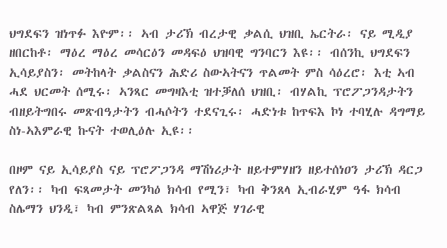ህግደፍን ዝነጥፉ እዮም፡፡ ኣብ ታሪኽ ብረታዊ ቃልሲ ህዝቢ ኤርትራ፡ ናይ ሚዲያ ዘበርከቶ፡ ማዕረ ማዕረ መሳርዕን መዳፍዕ ህዝባዊ ግንባርን እዩ፡፡ ብሰንኪ ህግደፍን ኢሳይያስን፡ መትከላት ቃልስናን ሕድሪ ስውኣትናን ጥልመት ምስ ሳዕረሮ፡ እቲ ኣብ ሓደ ህርመት ሰሚሩ፡ ኣንጻር መግዛእቲ ዝተቓለሰ ህዝቢ፡ ብሃልኪ ፕሮፖጋንዳታትን ብዘይትግበሩ መጽብዓታትን ብሓሶትን ተደናጊሩ፡ ሓድነቱ ከጥፍእ ኮነ ተባሂሉ ዳግማይ ስነ-ኣእምራዊ ኩናት ተወሊዕሉ ኢዩ፡፡

በዞም ናይ ኢሳይያስ ናይ ፕሮፖጋንዳ ማሽነሪታት ዘይተምሃዘን ዘይተሰነዐን ታሪኽ ዳርጋ የለን፡፡ ካብ ፍጻመታት መንካዕ ክሳብ የሚን፣ ካብ ቅንጸላ ኢብራሂም ዓፋ ክሳብ ስሌማን ህንዲ፣ ካብ ምንጽልጻል ክሳብ ኣዋጅ ሃገራዊ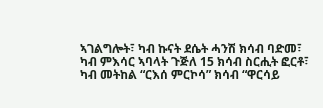ኣገልግሎት፣ ካብ ኩናት ደሴት ሓንሽ ክሳብ ባድመ፣ ካብ ምእሳር ኣባላት ጉጅለ 15 ክሳብ ስርሒት ፎርቶ፣ ካብ መትከል “ርእሰ ምርኮሳ” ክሳብ “ዋርሳይ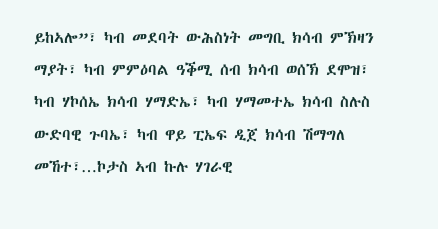ይከኣሎ”፣ ካብ መደባት ውሕስነት መግቢ ክሳብ ምኽዛን ማያት፣ ካብ ምምዕባል ዓቕሚ ሰብ ክሳብ ወሰኽ ደሞዝ፣ ካብ ሃኮሰኤ ክሳብ ሃማድኤ፣ ካብ ሃማመተኤ ክሳብ ስሉስ ውድባዊ ጉባኤ፣ ካብ ዋይ ፒኤፍ ዲጀ ክሳብ ሽማግለ መኸተ፣…ኮታስ ኣብ ኩሉ ሃገራዊ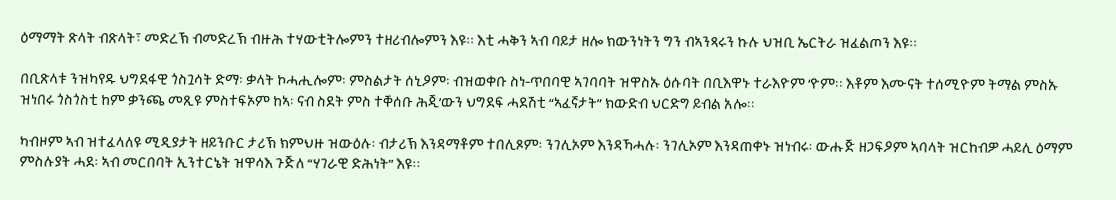ዕማማት ጽላት ብጽላት፣ መድረኽ ብመድረኽ ብዙሕ ተሃውቲትሎምን ተዘሪብሎምን እዩ፡፡ እቲ ሓቅን ኣብ ባይታ ዘሎ ክውንነትን ግን ብኣንጻሩን ኩሉ ህዝቢ ኤርትራ ዝፈልጦን እዩ፡፡

በቢጽላቱ ንዝካየዱ ህግደፋዊ ጎስጓሳት ድማ፡ ቃላት ኮሓሒሎም፡ ምስልታት ሰኒዖም፡ ብዝወቀቡ ስነ-ጥበባዊ ኣገባባት ዝዋስኡ ዕሱባት በቢእዋኑ ተራእዮም ‘ዮም፡፡ እቶም እሙናት ተሰሚዮም ትማል ምስኡ ዝነበሩ ጎስጎስቲ ከም ቃንጫ መጺዩ ምስተፍኦም ከኣ፡ ናብ ስደት ምስ ተቐሰቡ ሕጂ’ውን ህግደፍ ሓደሽቲ “ኣፈኛታት” ክውድብ ህርድግ ይብል አሎ፡፡

ካብዞም ኣብ ዝተፈላለዩ ሚዲያታት ዘይንቡር ታሪኽ ክምህዙ ዝውዕሉ፡ ብታሪኽ እንዳማቶም ተበሊጾም፡ ንገሊኦም እንዳኻሓሉ፡ ንገሊኦም እንዳጠቀኑ ዝነብሩ፡ ውሑጅ ዘጋፍዖም ኣባላት ዝርከብዎ ሓይሊ ዕማም ምስሉያት ሓደ፡ ኣብ መርበባት ኢንተርኔት ዝዋሳእ ጉጅለ “ሃገራዊ ድሕነት” እዩ፡፡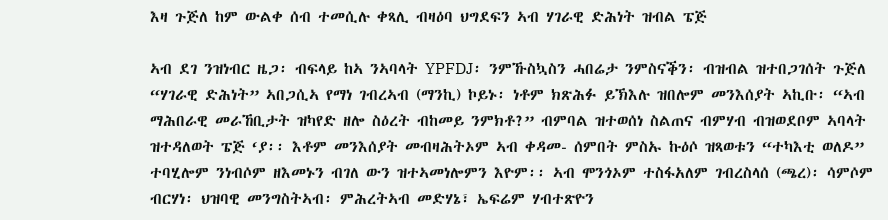እዛ ጉጅለ ከም ውልቀ ሰብ ተመሲሉ ቀጻሊ ብዛዕባ ህግደፍን ኣብ ሃገራዊ ድሕነት ዝብል ፔጅ

ኣብ ደገ ንዝነብር ዜጋ፡ ብፍላይ ከኣ ንኣባላት YPFDJ፡ ንምኹስኳስን ሓበሬታ ንምስናቕን፡ ብዝብል ዝተበጋገሰት ጉጅለ “ሃገራዊ ድሕነት” ኣበጋሲኣ የማነ ገብረኣብ (ማንኪ) ኮይኑ፡ ነቶም ክጽሕፉ ይኽእሉ ዝበሎም መንእሰያት ኣኪቡ፡ “ኣብ ማሕበራዊ መራኸቢታት ዝካየድ ዘሎ ስዕረት ብከመይ ንምክቶ?” ብምባል ዝተወሰነ ስልጠና ብምሃብ ብዝወደቦም ኣባላት ዝተዳለወት ፔጅ ‘ያ፡፡ እቶም መንእሰያት መብዛሕትኦም ኣብ ቀዳመ- ሰምበት ምስኡ ኩዕሶ ዝጻወቱን “ተካእቲ ወለዶ” ተባሂሎም ንነብሶም ዘእመኑን ብገለ ውን ዝተኣመነሎምን እዮም፡፡ ኣብ ሞንጎኦም ተስፋአለም ገብረስላሰ (ጫረ)፡ ሳምሶም ብርሃነ፡ ህዝባዊ መንግስትኣብ፡ ምሕረትኣብ መድሃኔ፣ ኤፍሬም ሃብተጽዮን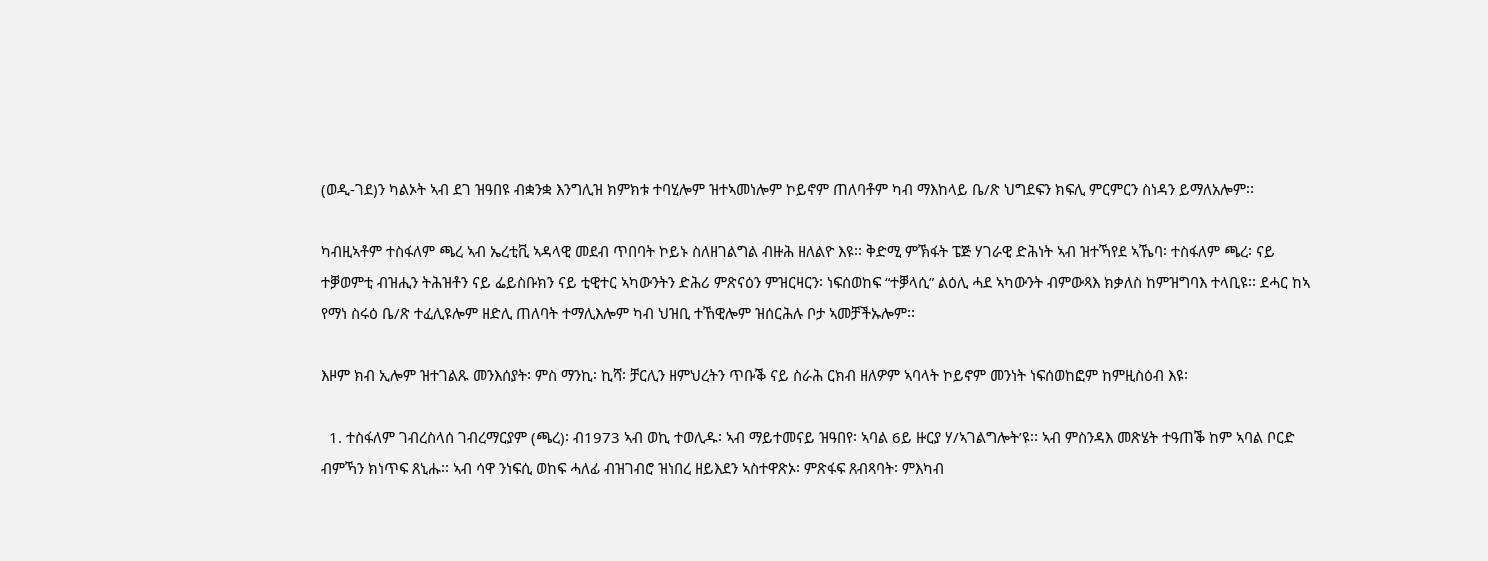(ወዲ-ገደ)ን ካልኦት ኣብ ደገ ዝዓበዩ ብቋንቋ እንግሊዝ ክምክቱ ተባሂሎም ዝተኣመነሎም ኮይኖም ጠለባቶም ካብ ማእከላይ ቤ/ጽ ህግደፍን ክፍሊ ምርምርን ስነዳን ይማለአሎም፡፡

ካብዚኣቶም ተስፋለም ጫረ ኣብ ኤረቲቪ ኣዳላዊ መደብ ጥበባት ኮይኑ ስለዘገልግል ብዙሕ ዘለልዮ እዩ፡፡ ቅድሚ ምኽፋት ፔጅ ሃገራዊ ድሕነት ኣብ ዝተኻየደ ኣኼባ፡ ተስፋለም ጫረ፡ ናይ ተቓወምቲ ብዝሒን ትሕዝቶን ናይ ፌይስቡክን ናይ ቲዊተር ኣካውንትን ድሕሪ ምጽናዕን ምዝርዛርን፡ ነፍሰወከፍ “ተቓላሲ” ልዕሊ ሓደ ኣካውንት ብምውጻእ ክቃለስ ከምዝግባእ ተላቢዩ፡፡ ደሓር ከኣ የማነ ስሩዕ ቤ/ጽ ተፈሊዩሎም ዘድሊ ጠለባት ተማሊእሎም ካብ ህዝቢ ተኸዊሎም ዝሰርሕሉ ቦታ ኣመቻችኡሎም፡፡

እዞም ክብ ኢሎም ዝተገልጹ መንእሰያት፡ ምስ ማንኪ፡ ኪሻ፡ ቻርሊን ዘምህረትን ጥቡቕ ናይ ስራሕ ርክብ ዘለዎም ኣባላት ኮይኖም መንነት ነፍሰወከፎም ከምዚስዕብ እዩ፡

  1. ተስፋለም ገብረስላሰ ገብረማርያም (ጫረ)፡ ብ1973 ኣብ ወኪ ተወሊዱ፡ ኣብ ማይተመናይ ዝዓበየ፡ ኣባል 6ይ ዙርያ ሃ/ኣገልግሎት’ዩ፡፡ ኣብ ምስንዳእ መጽሄት ተዓጠቕ ከም ኣባል ቦርድ ብምኻን ክነጥፍ ጸኒሑ፡፡ ኣብ ሳዋ ንነፍሲ ወከፍ ሓለፊ ብዝገብሮ ዝነበረ ዘይእደን ኣስተዋጽኦ፡ ምጽፋፍ ጸብጻባት፡ ምእካብ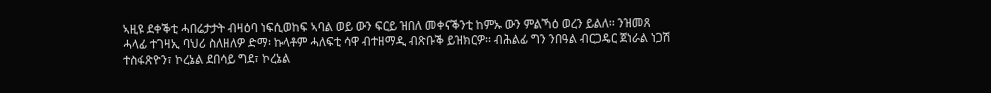ኣዚዩ ደቀቕቲ ሓበሬታታት ብዛዕባ ነፍሲወከፍ ኣባል ወይ ውን ፍርይ ዝበለ መቀናቕንቲ ከምኡ ውን ምልኻዕ ወረን ይልለ፡፡ ንዝመጸ ሓላፊ ተገዛኢ ባህሪ ስለዘለዎ ድማ፡ ኩላቶም ሓለፍቲ ሳዋ ብተዘማዲ ብጽቡቕ ይዝክርዎ፡፡ ብሕልፊ ግን ንበዓል ብርጋዴር ጀነራል ነጋሽ ተስፋጽዮን፣ ኮረኔል ደበሳይ ግደ፣ ኮረኔል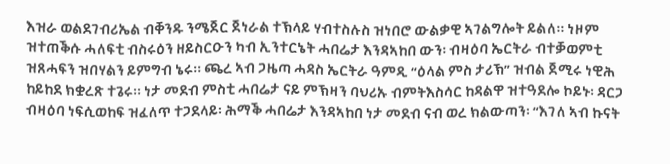እዝራ ወልደገብሪኤል ብቐንዱ ንሜጀር ጀነራል ተኽላይ ሃብተስሉስ ዝነበሮ ውልቃዊ ኣገልግሎት ይልለ፡፡ ነዞም ዝተጠቕሱ ሓለፍቲ ብስሩዕን ዘይስርዑን ካብ ኢንተርኔት ሓበሬታ እንዳኣከበ ውን፡ ብዛዕባ ኤርትራ ብተቓወምቲ ዝጸሓፍን ዝበሃልን ይምግብ ኔሩ፡፡ ጫረ ኣብ ጋዜጣ ሓዳስ ኤርትራ ዓምዲ “ዕላል ምስ ታሪኽ” ዝብል ጀሚሩ ነዊሕ ከይከደ ክቋረጽ ተጌሩ፡፡ ነታ መደብ ምስቲ ሓበሬታ ናይ ምኽዛን ባህሪኡ ብምትእስሳር ከዳልዋ ዝተዓደሎ ኮይኑ፡ ዳርጋ ብዛዕባ ነፍሲወከፍ ዝፈለጥ ተጋደላይ፡ ሕማቕ ሓበሬታ እንዳኣከበ ነታ መደብ ናብ ወረ ክልውጣን፡ “እገለ ኣብ ኩናት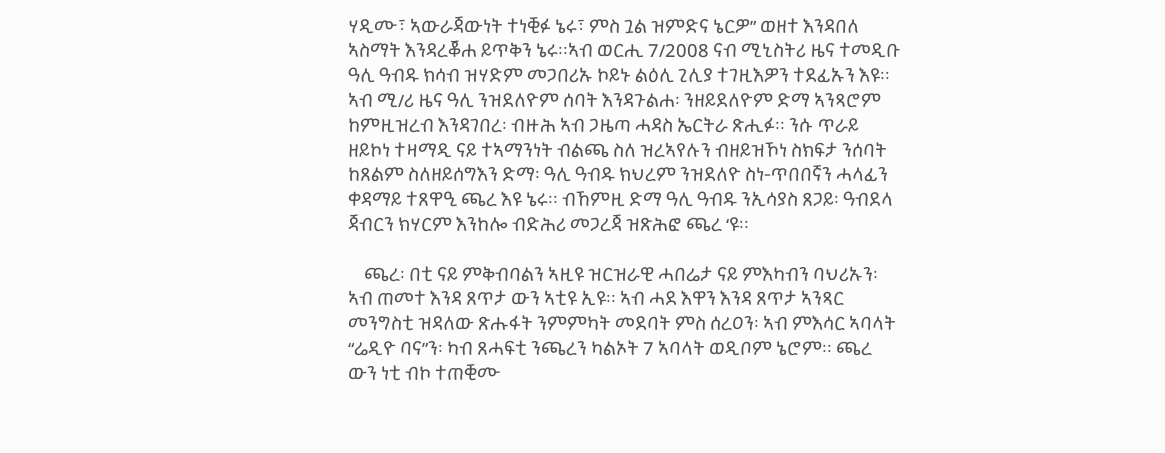ሃዲሙ፣ ኣውራጃውነት ተነቒፉ ኔሩ፣ ምስ ጓል ዝምድና ኔርዎ” ወዘተ እንዳበለ ኣስማት እንዳረቖሐ ይጥቅን ኔሩ፡፡ኣብ ወርሒ 7/2008 ናብ ሚኒስትሪ ዜና ተመዲቡ ዓሊ ዓብዱ ክሳብ ዝሃድም መጋበሪኡ ኮይኑ ልዕሊ ጊሊያ ተገዚእዎን ተደፊኡን እዩ፡፡ ኣብ ሚ/ሪ ዜና ዓሊ ንዝደለዮም ሰባት እንዳጉልሐ፡ ንዘይደለዮም ድማ ኣንጻሮም ከምዚዝረብ እንዳገበረ፡ ብዙሕ ኣብ ጋዜጣ ሓዳስ ኤርትራ ጽሒፉ፡፡ ንሱ ጥራይ ዘይኮነ ተዛማዲ ናይ ተኣማንነት ብልጫ ስለ ዝረኣየሉን ብዘይዝኾነ ስክፍታ ንሰባት ከጸልም ስለዘይሰግእን ድማ፡ ዓሊ ዓብዱ ክህረም ንዝደለዮ ስነ-ጥበበኛን ሓላፊን ቀዳማይ ተጸዋዒ ጫረ እዩ ኔሩ፡፡ ብኸምዚ ድማ ዓሊ ዓብዱ ንኢሳያስ ጸጋይ፡ ዓብደላ ጃብርን ክሃርም እንከሎ ብድሕሪ መጋረጃ ዝጽሕፎ ጫረ ‘ዩ፡፡

    ጫረ፡ በቲ ናይ ምቅብባልን ኣዚዩ ዝርዝራዊ ሓበሬታ ናይ ምእካብን ባህሪኡን፡ ኣብ ጠመተ እንዳ ጸጥታ ውን ኣቲዩ ኢዩ፡፡ ኣብ ሓደ እዋን እንዳ ጸጥታ ኣንጻር መንግስቲ ዝዳለው ጽሑፋት ንምምካት መደባት ምስ ሰረዐን፡ ኣብ ምእሳር ኣባላት “ሬዲዮ ባና”ን፡ ካብ ጸሓፍቲ ንጫረን ካልኦት 7 ኣባላት ወዲቦም ኔሮም፡፡ ጫረ ውን ነቲ ብኮ ተጠቒሙ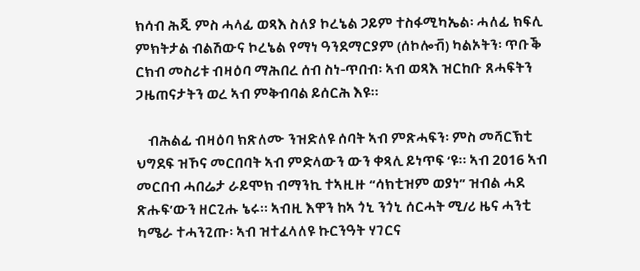ክሳብ ሕጂ ምስ ሓላፊ ወጻእ ስለያ ኮረኔል ጋይም ተስፋሚካኤል፡ ሓለፊ ክፍሊ ምክትታል ብልሽውና ኮረኔል የማነ ዓንደማርያም (ሰኮሎቭ) ካልኦትን፡ ጥቡቕ ርክብ መስሪቱ ብዛዕባ ማሕበረ ሰብ ስነ-ጥበብ፡ ኣብ ወጻእ ዝርከቡ ጸሓፍትን ጋዜጠናታትን ወረ ኣብ ምቅብባል ይሰርሕ እዩ፡፡

    ብሕልፊ ብዛዕባ ክጽለሙ ንዝድለዩ ሰባት ኣብ ምጽሓፍን፡ ምስ መሻርኽቲ ህግደፍ ዝኾና መርበባት ኣብ ምድላውን ውን ቀጻሊ ይነጥፍ ‘ዩ፡፡ ኣብ 2016 ኣብ መርበብ ሓበሬታ ራይሞክ ብማንኪ ተኣዚዙ “ሳክቲዝም ወያነ” ዝብል ሓደ ጽሑፍ’ውን ዘርጊሑ ኔሩ፡፡ ኣብዚ እዋን ከኣ ጎኒ ንጎኒ ሰርሓት ሚ/ሪ ዜና ሓንቲ ካሜራ ተሓንጊጡ፡ ኣብ ዝተፈላለዩ ኩርንዓት ሃገርና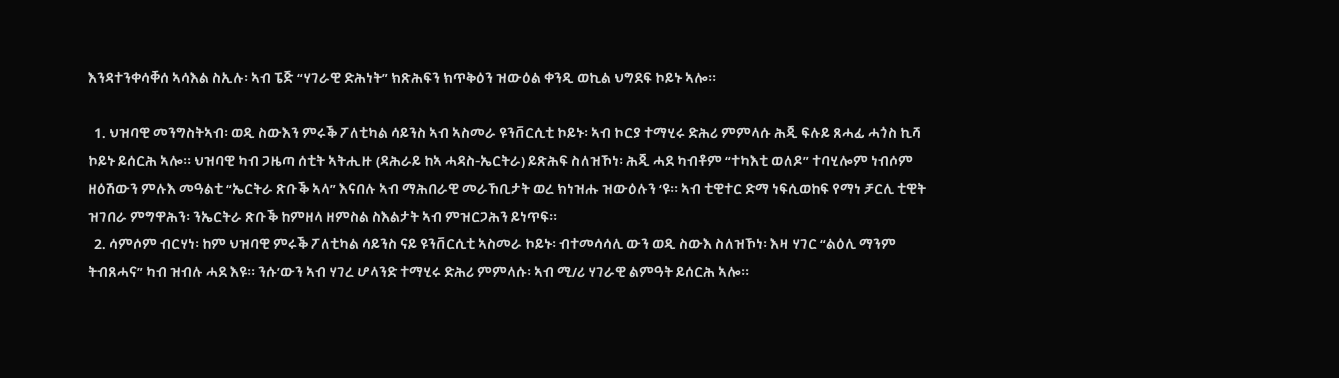እንዳተንቀሳቐሰ ኣሳእል ስኢሉ፡ ኣብ ፔጅ “ሃገራዊ ድሕነት” ክጽሕፍን ክጥቅዕን ዝውዕል ቀንዲ ወኪል ህግደፍ ኮይኑ ኣሎ፡፡

  1. ህዝባዊ መንግስትኣብ፡ ወዲ ስውእን ምሩቕ ፖለቲካል ሳይንስ ኣብ ኣስመራ ዩንቨርሲቲ ኮይኑ፡ ኣብ ኮርያ ተማሂሩ ድሕሪ ምምላሱ ሕጂ ፍሉይ ጸሓፊ ሓጎስ ኪሻ ኮይኑ ይሰርሕ ኣሎ፡፡ ህዝባዊ ካብ ጋዜጣ ሰቲት ኣትሒዙ (ዳሕራይ ከኣ ሓዳስ-ኤርትራ) ይጽሕፍ ስለዝኾነ፡ ሕጂ ሓደ ካብቶም “ተካእቲ ወለዶ” ተባሂሎም ነብሶም ዘዕሽውን ምሉእ መዓልቲ “ኤርትራ ጽቡቕ ኣላ” እናበሉ ኣብ ማሕበራዊ መራኸቢታት ወረ ክነዝሑ ዝውዕሉን ‘ዩ፡፡ ኣብ ቲዊተር ድማ ነፍሲወከፍ የማነ ቻርሊ ቲዊት ዝገበራ ምግዋሕን፡ ንኤርትራ ጽቡቕ ከምዘላ ዘምስል ስእልታት ኣብ ምዝርጋሕን ይነጥፍ፡፡
  2. ሳምሶም ብርሃነ፡ ከም ህዝባዊ ምሩቕ ፖለቲካል ሳይንስ ናይ ዩንቨርሲቲ ኣስመራ ኮይኑ፡ ብተመሳሳሊ ውን ወዲ ስውእ ስለዝኾነ፡ እዛ ሃገር “ልዕሊ ማንም ትብጸሓና” ካብ ዝብሉ ሓደ እዩ፡፡ ንሱ’ውን ኣብ ሃገረ ሆላንድ ተማሂሩ ድሕሪ ምምላሱ፡ ኣብ ሚ/ሪ ሃገራዊ ልምዓት ይሰርሕ ኣሎ፡፡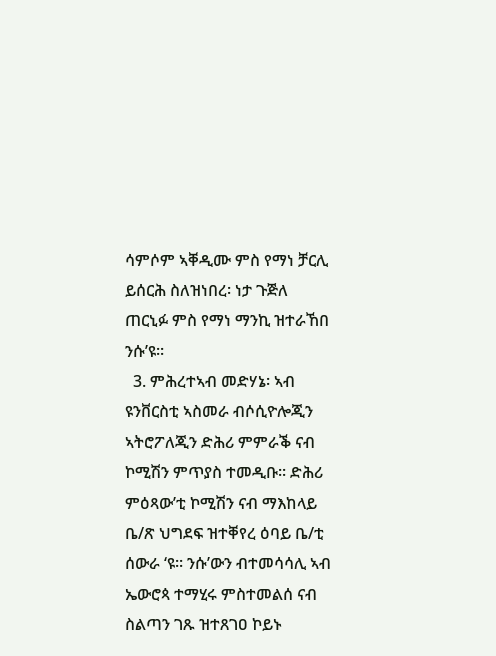ሳምሶም ኣቐዲሙ ምስ የማነ ቻርሊ ይሰርሕ ስለዝነበረ፡ ነታ ጉጅለ ጠርኒፉ ምስ የማነ ማንኪ ዝተራኸበ ንሱ’ዩ፡፡
  3. ምሕረተኣብ መድሃኔ፡ ኣብ ዩንቨርስቲ ኣስመራ ብሶሲዮሎጂን ኣትሮፖለጂን ድሕሪ ምምራቕ ናብ ኮሚሽን ምጥያስ ተመዲቡ፡፡ ድሕሪ ምዕጻው’ቲ ኮሚሽን ናብ ማእከላይ ቤ/ጽ ህግደፍ ዝተቐየረ ዕባይ ቤ/ቲ ሰውራ ‘ዩ፡፡ ንሱ’ውን ብተመሳሳሊ ኣብ ኤውሮጳ ተማሂሩ ምስተመልሰ ናብ ስልጣን ገጹ ዝተጸገዐ ኮይኑ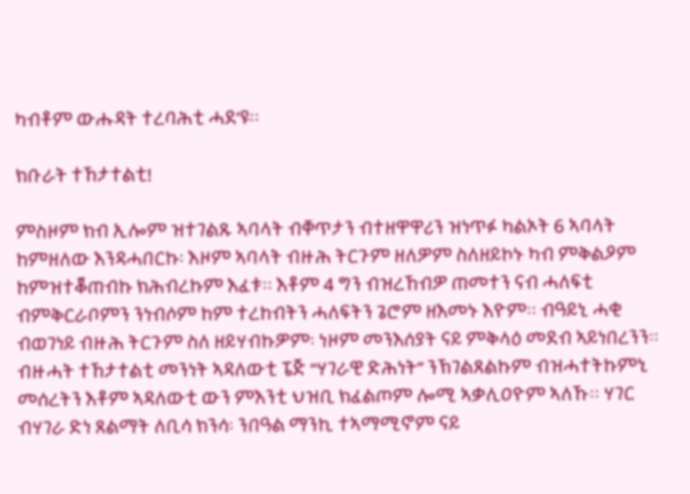ካብቶም ውሑዳት ተረባሕቲ ሓደ’ዩ፡፡

ክቡራት ተኸታተልቲ!

ምስዞም ክብ ኢሎም ዝተገልጹ ኣባላት ብቐጥታን ብተዘዋዋሪን ዝነጥፉ ካልኦት 6 ኣባላት ከምዘለው እንዳሓበርኩ፡ እዞም ኣባላት ብዙሕ ትርጉም ዘለዎም ስለዘይኮኑ ካብ ምቅልዖም ከምዝተቖጠብኩ ክሕብረኩም እፈቱ፡፡ እቶም 4 ግን ብዝረኸብዎ ጠመተን ናብ ሓለፍቲ ብምቅርራቦምን ንነብሶም ከም ተረከብትን ሓለፍትን ጌሮም ዘእመኑ እዮም፡፡ ብዓይኒ ሓቂ ብወገነይ ብዙሕ ትርጉም ስለ ዘይሃብኩዎም፡ ነዞም መንእሰያት ናይ ምቅላዕ መደብ ኣይነበረንን፡፡ ብዙሓት ተኸታተልቲ መንነት ኣዳለውቲ ፔጅ “ሃገራዊ ድሕነት” ንኽገልጸልኩም ብዝሓተትኩምኒ መሰረትን እቶም ኣዳለውቲ ውን ምእንቲ ህዝቢ ክፈልጦም ሎሚ ኣቃሊዐዮም ኣለኹ፡፡ ሃገር ብሃገራ ድነ ጸልማት ለቢሳ ክንሳ፡ ንበዓል ማንኪ ተኣማሚኖም ናይ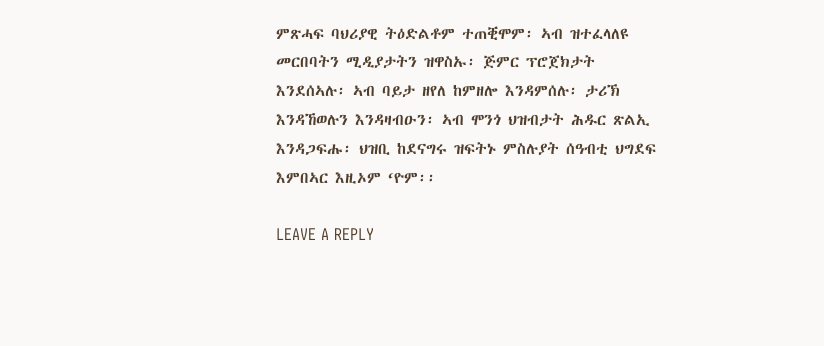ምጽሓፍ ባህሪያዊ ትዕድልቶም ተጠቒሞም፡ ኣብ ዝተፈላለዩ መርበባትን ሚዲያታትን ዝዋስኡ፡ ጅምር ፕሮጀክታት እንደሰኣሉ፡ ኣብ ባይታ ዘየለ ከምዘሎ እንዳምሰሉ፡ ታሪኽ እንዳኸወሉን እንዳዛብዑን፡ ኣብ ሞንጎ ህዝብታት ሕዱር ጽልኢ እንዳጋፍሑ፡ ህዝቢ ከደናግሩ ዝፍትኑ ምስሉያት ሰዓብቲ ህግደፍ እምበኣር እዚኦም ‘ዮም፡፡

LEAVE A REPLY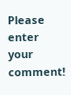Please enter your comment!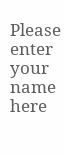Please enter your name here